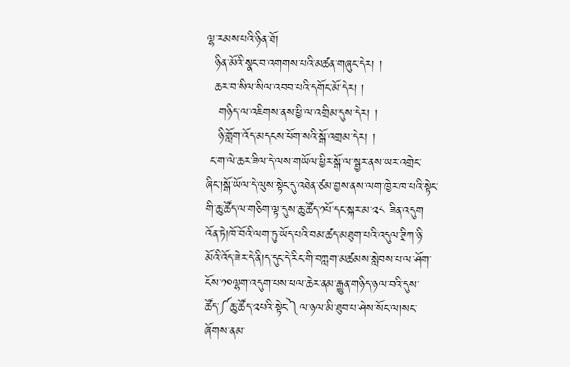ལྷ་རམས་པའི་ཉིན་ཐོ།
  ཉིན་མོའི་སྣང་བ་འགགས་པའི་མཚན་གཞུང་དེར། །
  ཆར་བ་སིལ་སིལ་འབབ་པའི་དགོང་མོ་དེར། །
   གཉིད་ལ་འཇིགས་ནས་ཕྱི་ལ་འགྲིམ་དུས་དེར། །
   ཉི་གློག་འོད་མདངས་ཕོག་སའི་སྒོ་འགྲམ་དེར། །
 ང་ག་ལེ་ཆར་ཟིལ་དེ་ལས་གཡོལ་ཕྱིར་སྒོ་ལ་སྦྱར་ནས་ཡར་འགྲེང་ཞིང་།སྒོ་ཡོལ་དེ་ལུས་སྟེང་དུ་འཐེན་ཙམ་བྱས་ནས་ལག་ཁྱེར་ཁ་པའི་སྟེང་གི་ཆུ་ཚོད་ལ་གཅིག་ལྟ་དུས་ཆུ་ཚོད་༡པོ་དང་སྐར་མ་༢༨ ཟིན་འདུག འོན་ཏེ།ཁོ་བོའི་ལག་ཏུ་ཡོད་པའི་བམ་ཚད་མཐུག་པའི་འདུལ་ཊྲིཀ་ཉི་མོའི་འོད་ཟེར་དེ་ནི།ད་དུང་དེ་རིང་གི་བཀླག་མཚམས་སླེབས་པ་ལ་ཤོག་ངོས་༡༠ལྷག་འདུག་པས་ཕལ་ཆེར་ནམ་རྒྱུན་གཉིད་ཉལ་བའི་དུས་ཚོད་༼ཆུ་ཚོད་༢པའི་སྟེང་༽ལ་ཉལ་མི་ཐུབ་པ་ཤེས་སོང་ལ།སང་ཞོགས་ནམ་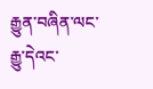རྒྱུན་བཞིན་ལང་རྒྱུ་དེའང་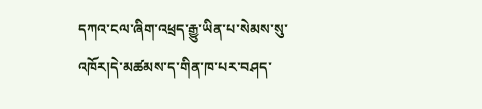དཀའ་ངལ་ཞིག་འཕྲད་རྒྱུ་ཡིན་པ་སེམས་སུ་འཁོར།དེ་མཚམས་ད་གིན་ཁ་པར་བཤད་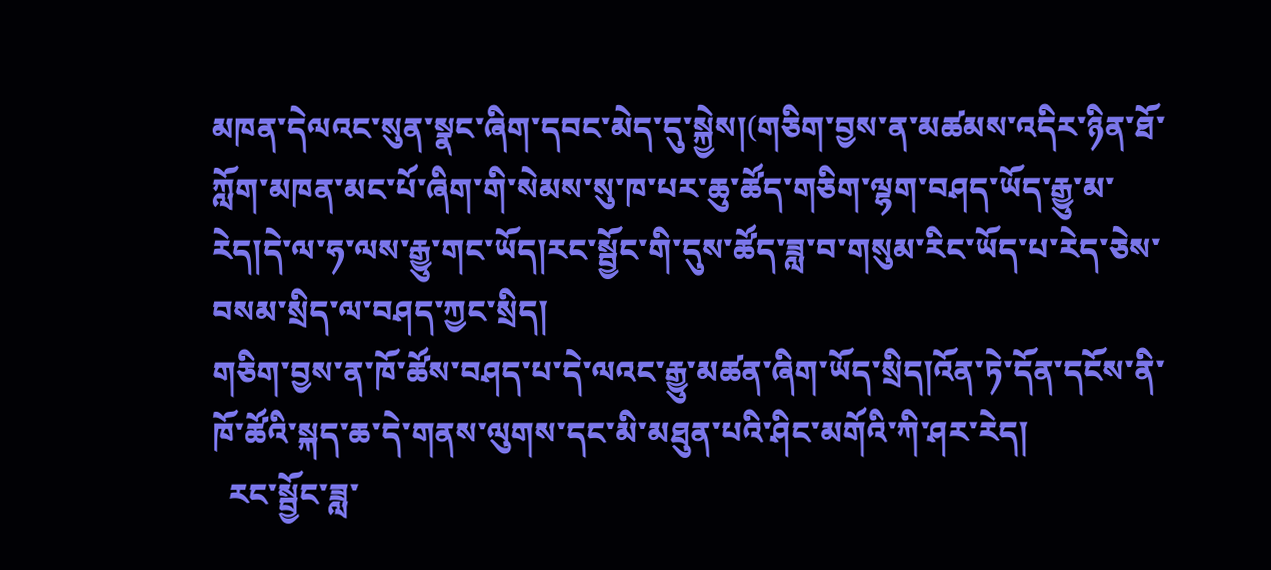མཁན་དེལའང་སུན་སྣང་ཞིག་དབང་མེད་དུ་སྐྱེས།(གཅིག་བྱས་ན་མཚམས་འདིར་ཉིན་ཐོ་ཀློག་མཁན་མང་པོ་ཞིག་གི་སེམས་སུ་ཁ་པར་ཆུ་ཚོད་གཅིག་ལྷག་བཤད་ཡོད་རྒྱུ་མ་རེད།དེ་ལ་ཧ་ལས་རྒྱུ་གང་ཡོད།རང་སྦྱོང་གི་དུས་ཚོད་ཟླ་བ་གསུམ་རིང་ཡོད་པ་རེད་ཅེས་བསམ་སྲིད་ལ་བཤད་ཀྱང་སྲིད།
གཅིག་བྱས་ན་ཁོ་ཚོས་བཤད་པ་དེ་ལའང་རྒྱུ་མཚན་ཞིག་ཡོད་སྲིད།འོན་ཏེ་དོན་དངོས་ནི་ཁོ་ཚོའི་སྐད་ཆ་དེ་གནས་ལུགས་དང་མི་མཐུན་པའི་ཤིང་མགོའི་ཀི་ཤར་རེད།
  རང་སྦྱོང་ཟླ་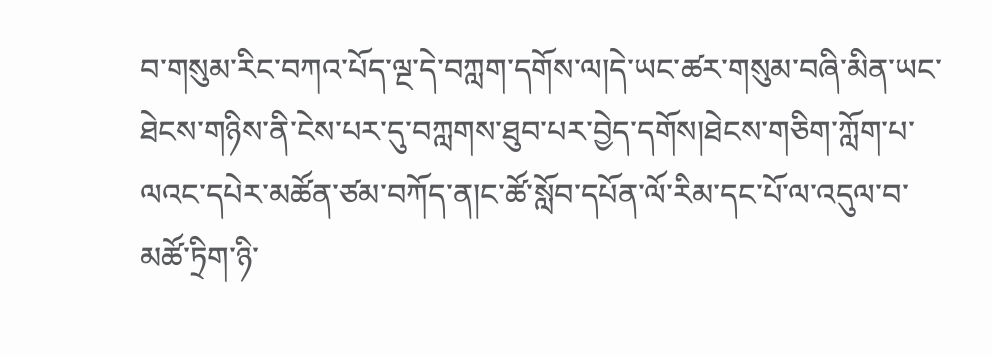བ་གསུམ་རིང་བཀའ་པོད་ལྔ་དེ་བཀླག་དགོས་ལ།དེ་ཡང་ཚར་གསུམ་བཞི་མིན་ཡང་ཐེངས་གཉིས་ནི་ངེས་པར་དུ་བཀླགས་ཐུབ་པར་བྱེད་དགོས།ཐེངས་གཅིག་ཀློག་པ་ལའང་དཔེར་མཚོན་ཙམ་བཀོད་ན།ང་ཚོ་སློབ་དཔོན་ལོ་རིམ་དང་པོ་ལ་འདུལ་བ་མཚོ་ཏྲིག་ཉི་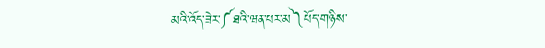མའི་འོད་ཟེར་༼ཐའི་ཝན་པར་མ༽པོད་གཉིས་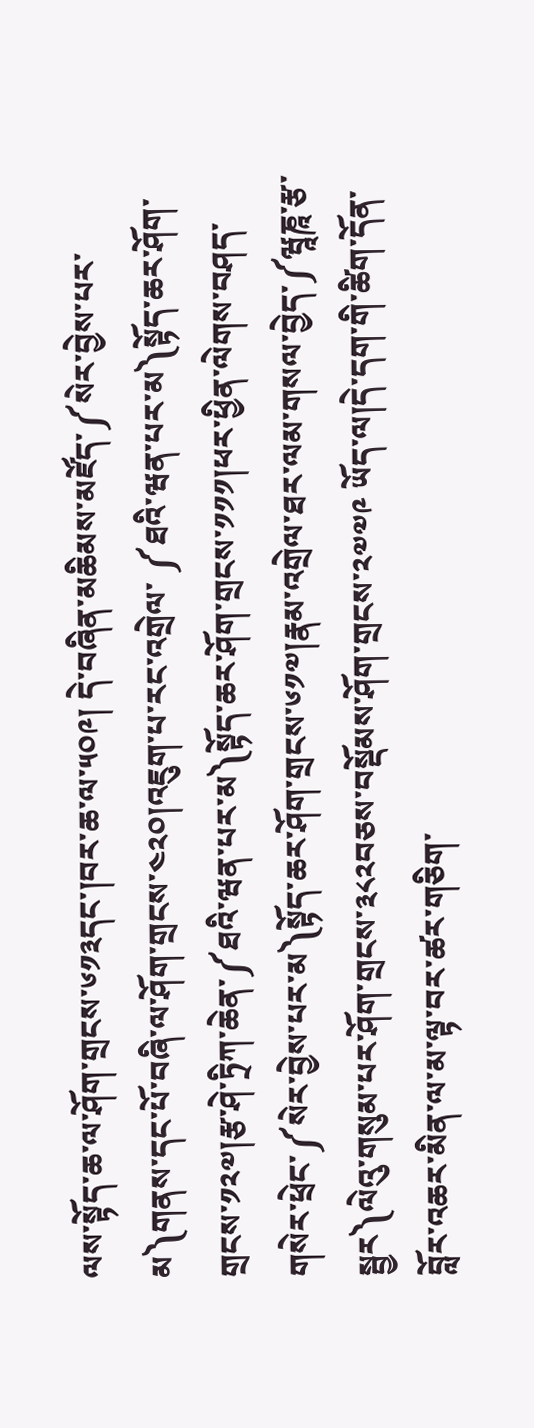ལས་སྟོད་ཆ་ལ་ཤོག་གྲངས་༦༡༣དང་།བར་ཆ་ལ་༥༠༩། དེ་བཞིན་མཆིམས་མཛོད་༼སེར་བྱེས་པར་མ༽གནས་དང་པོ་བཞི་ལ་ཤོག་གྲངས་༤༢༠།འཇུག་པ་རང་འགྲེལ་ ༼ཐའི་ཝན་པར་མ༽སྟོད་ཆར་ཤོག་གྲངས་༡༢༧།རྩ་ཤེ་ཏྲིཀ་ཆེན་༼ཐའི་ཝན་པར་མ༽སྟོད་ཆར་ཤོག་གྲངས་༡༡༡།ཕར་ཕྱིན་ལེགས་བཤད་གསེར་ཕྲེང་༼སེར་བྱེས་པར་མ༽སྟོད་ཆར་ཤོག་གྲངས་༦༡༧།རྣམ་འགྲེལ་ཐར་ལམ་གསལ་བྱེད་༼ཝཱཎཱ་རྩ་སྦྱར༽ལེའུ་གསུམ་པར་ཤོག་གྲངས་༣༨༢བཅས་བསྡོམས་ཤོག་གྲངས་༢༧༧༩ ཡོད་ལ།དེ་དག་གི་ཚིག་དོན་བློར་འཆར་མིན་ལ་མ་ལྟ་བར་ཚར་གཅིག་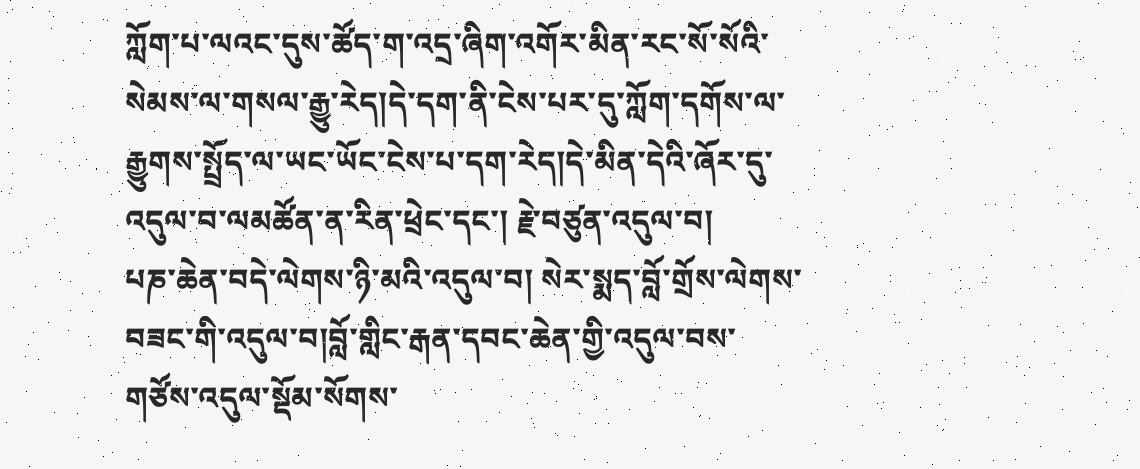ཀློག་པ་ལའང་དུས་ཚོད་ག་འདྲ་ཞིག་འགོར་མིན་རང་སོ་སོའི་སེམས་ལ་གསལ་རྒྱུ་རེད།དེ་དག་ནི་ངེས་པར་དུ་ཀློག་དགོས་ལ་རྒྱུགས་སྤྲོད་ལ་ཡང་ཡོང་ངེས་པ་དག་རེད།དེ་མིན་དེའི་ཞོར་དུ་འདུལ་བ་ལམཚོན་ན་རིན་ཕྲེང་དང་། རྗེ་བཙུན་འདུལ་བ།
པཎ་ཆེན་བདེ་ལེགས་ཉི་མའི་འདུལ་བ། སེར་སྨད་བློ་གྲོས་ལེགས་བཟང་གི་འདུལ་བ།བློ་གླིང་རྒན་དབང་ཆེན་གྱི་འདུལ་བས་གཙོས་འདུལ་སྡོམ་སོགས་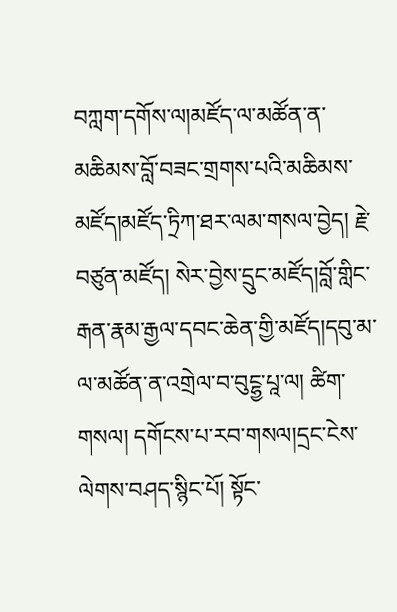བཀླག་དགོས་ལ།མཛོད་ལ་མཚོན་ན་མཆིམས་བློ་བཟང་གྲགས་པའི་མཆིམས་མཛོད།མཛོད་ཏྲིཀ་ཐར་ལམ་གསལ་བྱེད། རྗེ་བཙུན་མཛོད། སེར་བྱེས་དྲུང་མཛོད།བློ་གླིང་རྒན་རྣམ་རྒྱལ་དབང་ཆེན་གྱི་མཛོད།དབུ་མ་ལ་མཚོན་ན་འགྲེལ་བ་བུངྷྱ་པཱ་ལ། ཚིག་གསལ། དགོངས་པ་རབ་གསལ།དྲང་ངེས་ལེགས་བཤད་སྙིང་པོ། སྟོང་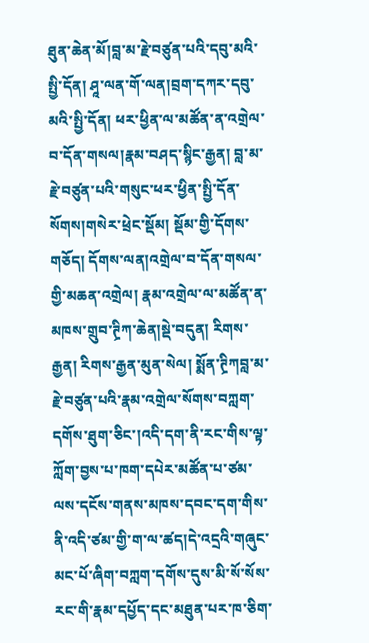ཐུན་ཆེན་མོ།བླ་མ་རྗེ་བཙུན་པའི་དབུ་མའི་སྤྱི་དོན། ཤཱ་ལན་གོ་ལན།བྲག་དཀར་དབུ་མའི་སྤྱི་དོན། ཕར་ཕྱིན་ལ་མཚོན་ན་འགྲེལ་བ་དོན་གསལ།རྣམ་བཤད་སྙིང་རྒྱན། བླ་མ་རྗེ་བཙུན་པའི་གསུང་ཕར་ཕྱིན་སྤྱི་དོན་སོགས།གསེར་ཕྲེང་སྡོམ། སྡོམ་གྱི་དོགས་གཅོད། དོགས་ལན།འགྲེལ་བ་དོན་གསལ་གྱི་མཆན་འགྲེལ། རྣམ་འགྲེལ་ལ་མཚོན་ན་མཁས་གྲུབ་ཊྲིཀ་ཆེན།སྡེ་བདུན། རིགས་རྒྱན། རིགས་རྒྱན་མུན་སེལ། སྨོན་ཊྲིཀབླ་མ་རྗེ་བཙུན་པའི་རྣམ་འགྲེལ་སོགས་བཀླག་དགོས་ཐུག་ཅིང་།འདི་དག་ནི་རང་གིས་ལྟ་ཀློག་བྱས་པ་ཁག་དཔེར་མཚོན་པ་ཙམ་ལས་དངོས་གནས་མཁས་དབང་དག་གིས་ནི་འདི་ཙམ་གྱི་ག་ལ་ཚད།དེ་འདྲའི་གཞུང་མང་པོ་ཞིག་བཀླག་དགོས་དུས་མི་སོ་སོས་རང་གི་རྣམ་དཔྱོད་དང་མཐུན་པར་ཁ་ཅིག་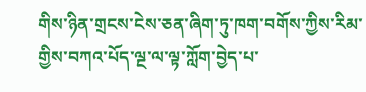གིས་ཉིན་གྲངས་ངེས་ཅན་ཞིག་ཏུ་ཁག་བགོས་ཀྱིས་རིམ་གྱིས་བཀའ་པོད་ལྔ་ལ་ལྟ་ཀློག་བྱེད་པ་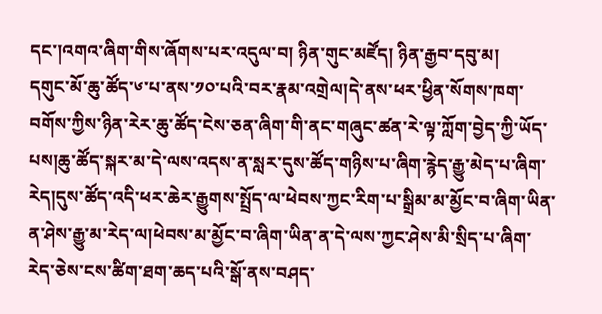དང་།འགའ་ཞིག་གིས་ཞོགས་པར་འདུལ་བ། ཉིན་གུང་མཛོད། ཉིན་རྒྱབ་དབུ་མ།
དགུང་མོ་ཆུ་ཚོད་༦་པ་ནས་༡༠་པའི་བར་རྣམ་འགྲེལ།དེ་ནས་ཕར་ཕྱིན་སོགས་ཁག་བགོས་ཀྱིས་ཉིན་རེར་ཆུ་ཚོད་ངེས་ཅན་ཞིག་གི་ནང་གཞུང་ཚན་རེ་ལྟ་ཀློག་བྱེད་ཀྱི་ཡོད་པས།ཆུ་ཚོད་སྐར་མ་དེ་ལས་འདས་ན་སླར་དུས་ཚོད་གཉིས་པ་ཞིག་རྙེད་རྒྱུ་མེད་པ་ཞིག་རེད།དུས་ཚོད་འདི་ཕར་ཆེར་རྒྱུགས་སྤྲོད་ལ་ཕེབས་ཀྱང་རིག་པ་སྒྲིམ་མ་མྱོང་བ་ཞིག་ཡིན་ན་ཤེས་རྒྱུ་མ་རེད་ལ།ཕེབས་མ་མྱོང་བ་ཞིག་ཡིན་ན་དེ་ལས་ཀྱང་ཤེས་མི་སྲིད་པ་ཞིག་རེད་ཅེས་ངས་ཚིག་ཐག་ཆད་པའི་སྒོ་ནས་བཤད་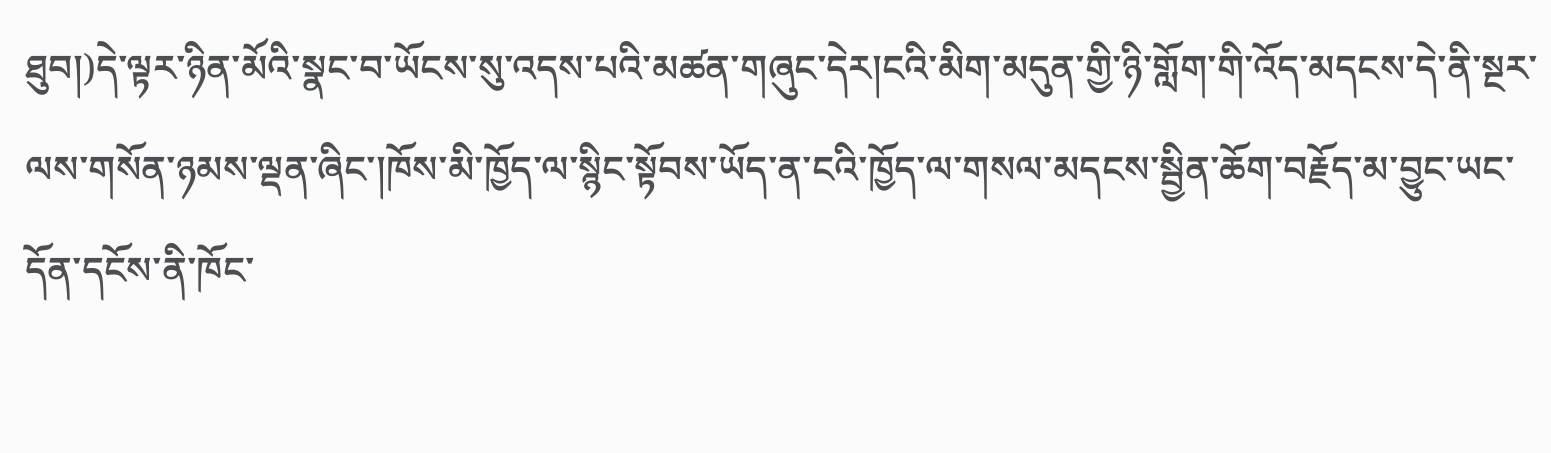ཐུབ།)དེ་ལྟར་ཉིན་མོའི་སྣང་བ་ཡོངས་སུ་འདས་པའི་མཚན་གཞུང་དེར།ངའི་མིག་མདུན་གྱི་ཉི་གློག་གི་འོད་མདངས་དེ་ནི་སྔར་ལས་གསོན་ཉམས་ལྡན་ཞིང་།ཁོས་མི་ཁྱོད་ལ་སྙིང་སྟོབས་ཡོད་ན་ངའི་ཁྱོད་ལ་གསལ་མདངས་སྦྱིན་ཆོག་བརྗོད་མ་བྱུང་ཡང་དོན་དངོས་ནི་ཁོང་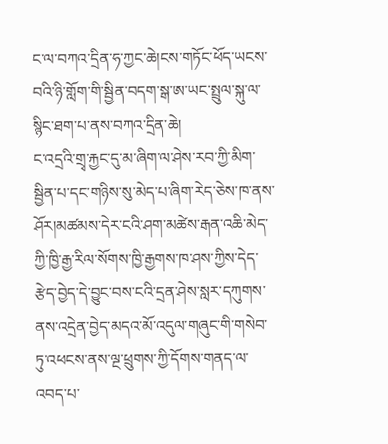ང་ལ་བཀའ་དྲིན་ཧ་ཀྱང་ཆེ།ངས་གཏོང་ཕོད་ཡངས་བའི་ཉི་གློག་གི་སྦྱིན་བདག་སྒ་ཨ་ཡང་སྤྲུལ་སྐུ་ལ་སྙིང་ཐག་པ་ནས་བཀའ་དྲིན་ཆེ།
ང་འདྲའི་གྲྭ་རྐྱང་དུ་མ་ཞིག་ལ་ཤེས་རབ་ཀྱི་མིག་སྦྱིན་པ་དང་གཉིས་སུ་མེད་པ་ཞིག་རེད་ཅེས་ཁ་ནས་ཤོར།མཚམས་དེར་ངའི་ཤག་མཚེས་རྒན་འཆི་མེད་ཀྱི་ཁྱི་རྒྱ་རིལ་སོགས་ཁྱི་རྒྱགས་ཁ་ཤས་ཀྱིས་དེད་རྩེད་བྱེད་དེ་བྱུང་བས་ངའི་དྲན་ཤེས་སླར་དཀུགས་ནས་འདྲེན་བྱེད་མདའ་མོ་འདུལ་གཞུང་གི་གསེབ་ཏུ་འཕངས་ནས་ལྔ་ཕྲུགས་ཀྱི་དོགས་གནད་ལ་འབད་པ་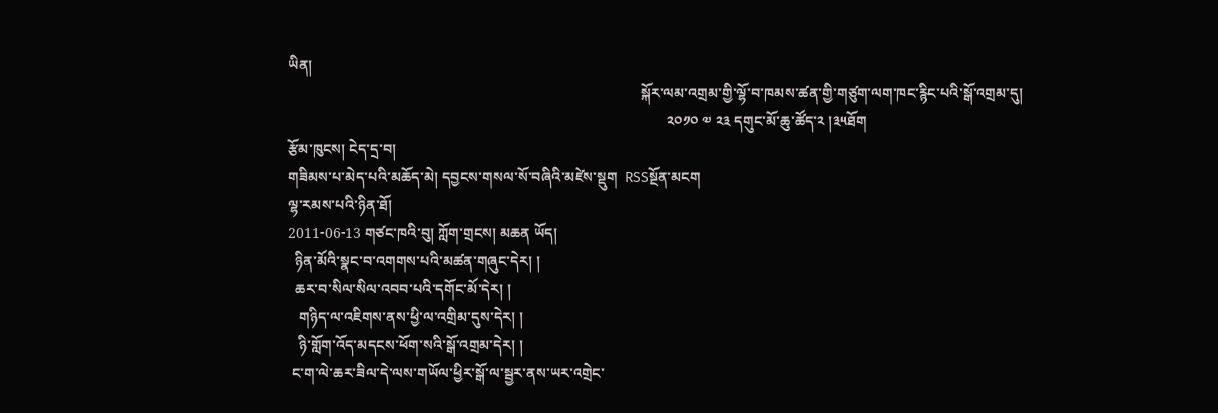ཡིན།
                                                                                                 སྐོར་ལམ་འགྲམ་གྱི་ལྷོ་བ་ཁམས་ཚན་གྱི་གཙུག་ལག་ཁང་རྙིང་པའི་སྒོ་འགྲམ་དུ།
                                                                                                        ༢༠༡༠ ༧ ༢༣ དགུང་མོ་ཆུ་ཚོད་༢ །༣༥ཐོག
རྩོམ་ཁུངས། ངེད་དྲ་བ།
གཟིམས་པ་མེད་པའི་མཆོད་མེ། དབྱངས་གསལ་སོ་བཞིའི་མཛེས་སྡུག  RSSསྔོན་མངག
ལྷ་རམས་པའི་ཉིན་ཐོ།
2011-06-13 གཙང་ཁའི་བུ། ཀློག་གྲངས། མཆན ཡོད།
  ཉིན་མོའི་སྣང་བ་འགགས་པའི་མཚན་གཞུང་དེར། །
  ཆར་བ་སིལ་སིལ་འབབ་པའི་དགོང་མོ་དེར། །
   གཉིད་ལ་འཇིགས་ནས་ཕྱི་ལ་འགྲིམ་དུས་དེར། །
   ཉི་གློག་འོད་མདངས་ཕོག་སའི་སྒོ་འགྲམ་དེར། །
 ང་ག་ལེ་ཆར་ཟིལ་དེ་ལས་གཡོལ་ཕྱིར་སྒོ་ལ་སྦྱར་ནས་ཡར་འགྲེང་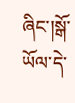ཞིང་།སྒོ་ཡོལ་དེ་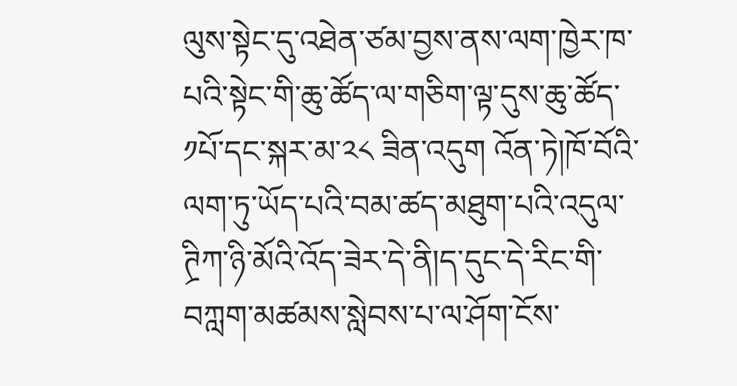ལུས་སྟེང་དུ་འཐེན་ཙམ་བྱས་ནས་ལག་ཁྱེར་ཁ་པའི་སྟེང་གི་ཆུ་ཚོད་ལ་གཅིག་ལྟ་དུས་ཆུ་ཚོད་༡པོ་དང་སྐར་མ་༢༨ ཟིན་འདུག འོན་ཏེ།ཁོ་བོའི་ལག་ཏུ་ཡོད་པའི་བམ་ཚད་མཐུག་པའི་འདུལ་ཊྲིཀ་ཉི་མོའི་འོད་ཟེར་དེ་ནི།ད་དུང་དེ་རིང་གི་བཀླག་མཚམས་སླེབས་པ་ལ་ཤོག་ངོས་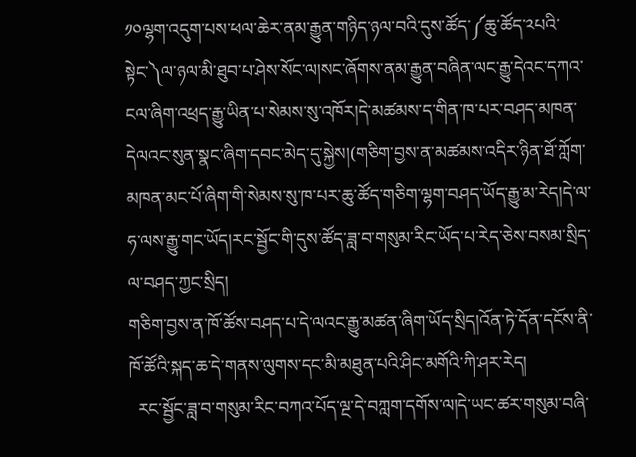༡༠ལྷག་འདུག་པས་ཕལ་ཆེར་ནམ་རྒྱུན་གཉིད་ཉལ་བའི་དུས་ཚོད་༼ཆུ་ཚོད་༢པའི་སྟེང་༽ལ་ཉལ་མི་ཐུབ་པ་ཤེས་སོང་ལ།སང་ཞོགས་ནམ་རྒྱུན་བཞིན་ལང་རྒྱུ་དེའང་དཀའ་ངལ་ཞིག་འཕྲད་རྒྱུ་ཡིན་པ་སེམས་སུ་འཁོར།དེ་མཚམས་ད་གིན་ཁ་པར་བཤད་མཁན་དེལའང་སུན་སྣང་ཞིག་དབང་མེད་དུ་སྐྱེས།(གཅིག་བྱས་ན་མཚམས་འདིར་ཉིན་ཐོ་ཀློག་མཁན་མང་པོ་ཞིག་གི་སེམས་སུ་ཁ་པར་ཆུ་ཚོད་གཅིག་ལྷག་བཤད་ཡོད་རྒྱུ་མ་རེད།དེ་ལ་ཧ་ལས་རྒྱུ་གང་ཡོད།རང་སྦྱོང་གི་དུས་ཚོད་ཟླ་བ་གསུམ་རིང་ཡོད་པ་རེད་ཅེས་བསམ་སྲིད་ལ་བཤད་ཀྱང་སྲིད།
གཅིག་བྱས་ན་ཁོ་ཚོས་བཤད་པ་དེ་ལའང་རྒྱུ་མཚན་ཞིག་ཡོད་སྲིད།འོན་ཏེ་དོན་དངོས་ནི་ཁོ་ཚོའི་སྐད་ཆ་དེ་གནས་ལུགས་དང་མི་མཐུན་པའི་ཤིང་མགོའི་ཀི་ཤར་རེད།
  རང་སྦྱོང་ཟླ་བ་གསུམ་རིང་བཀའ་པོད་ལྔ་དེ་བཀླག་དགོས་ལ།དེ་ཡང་ཚར་གསུམ་བཞི་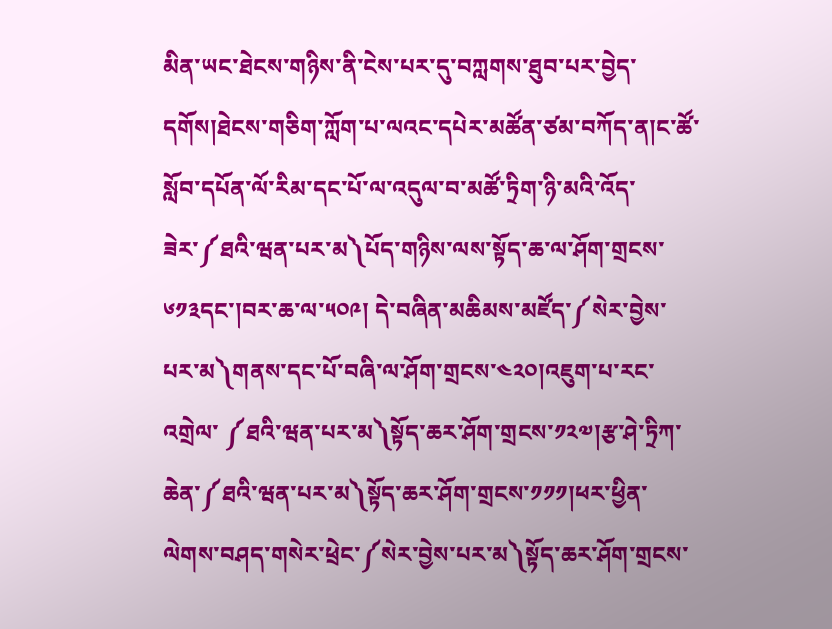མིན་ཡང་ཐེངས་གཉིས་ནི་ངེས་པར་དུ་བཀླགས་ཐུབ་པར་བྱེད་དགོས།ཐེངས་གཅིག་ཀློག་པ་ལའང་དཔེར་མཚོན་ཙམ་བཀོད་ན།ང་ཚོ་སློབ་དཔོན་ལོ་རིམ་དང་པོ་ལ་འདུལ་བ་མཚོ་ཏྲིག་ཉི་མའི་འོད་ཟེར་༼ཐའི་ཝན་པར་མ༽པོད་གཉིས་ལས་སྟོད་ཆ་ལ་ཤོག་གྲངས་༦༡༣དང་།བར་ཆ་ལ་༥༠༩། དེ་བཞིན་མཆིམས་མཛོད་༼སེར་བྱེས་པར་མ༽གནས་དང་པོ་བཞི་ལ་ཤོག་གྲངས་༤༢༠།འཇུག་པ་རང་འགྲེལ་ ༼ཐའི་ཝན་པར་མ༽སྟོད་ཆར་ཤོག་གྲངས་༡༢༧།རྩ་ཤེ་ཏྲིཀ་ཆེན་༼ཐའི་ཝན་པར་མ༽སྟོད་ཆར་ཤོག་གྲངས་༡༡༡།ཕར་ཕྱིན་ལེགས་བཤད་གསེར་ཕྲེང་༼སེར་བྱེས་པར་མ༽སྟོད་ཆར་ཤོག་གྲངས་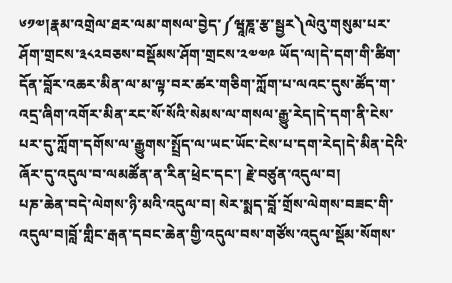༦༡༧།རྣམ་འགྲེལ་ཐར་ལམ་གསལ་བྱེད་༼ཝཱཎཱ་རྩ་སྦྱར༽ལེའུ་གསུམ་པར་ཤོག་གྲངས་༣༨༢བཅས་བསྡོམས་ཤོག་གྲངས་༢༧༧༩ ཡོད་ལ།དེ་དག་གི་ཚིག་དོན་བློར་འཆར་མིན་ལ་མ་ལྟ་བར་ཚར་གཅིག་ཀློག་པ་ལའང་དུས་ཚོད་ག་འདྲ་ཞིག་འགོར་མིན་རང་སོ་སོའི་སེམས་ལ་གསལ་རྒྱུ་རེད།དེ་དག་ནི་ངེས་པར་དུ་ཀློག་དགོས་ལ་རྒྱུགས་སྤྲོད་ལ་ཡང་ཡོང་ངེས་པ་དག་རེད།དེ་མིན་དེའི་ཞོར་དུ་འདུལ་བ་ལམཚོན་ན་རིན་ཕྲེང་དང་། རྗེ་བཙུན་འདུལ་བ།
པཎ་ཆེན་བདེ་ལེགས་ཉི་མའི་འདུལ་བ། སེར་སྨད་བློ་གྲོས་ལེགས་བཟང་གི་འདུལ་བ།བློ་གླིང་རྒན་དབང་ཆེན་གྱི་འདུལ་བས་གཙོས་འདུལ་སྡོམ་སོགས་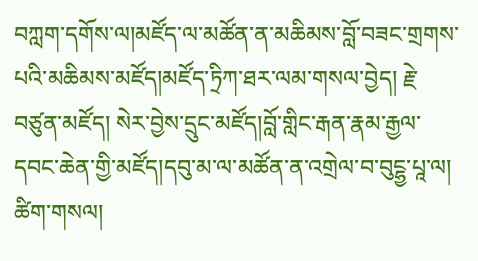བཀླག་དགོས་ལ།མཛོད་ལ་མཚོན་ན་མཆིམས་བློ་བཟང་གྲགས་པའི་མཆིམས་མཛོད།མཛོད་ཏྲིཀ་ཐར་ལམ་གསལ་བྱེད། རྗེ་བཙུན་མཛོད། སེར་བྱེས་དྲུང་མཛོད།བློ་གླིང་རྒན་རྣམ་རྒྱལ་དབང་ཆེན་གྱི་མཛོད།དབུ་མ་ལ་མཚོན་ན་འགྲེལ་བ་བུངྷྱ་པཱ་ལ། ཚིག་གསལ།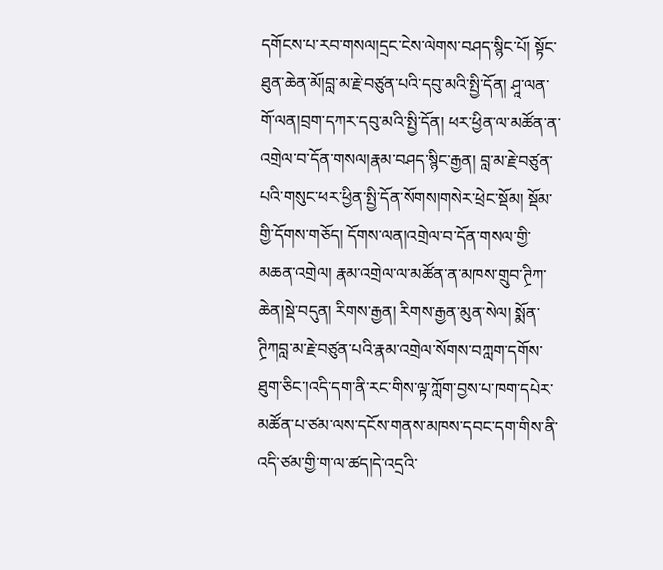དགོངས་པ་རབ་གསལ།དྲང་ངེས་ལེགས་བཤད་སྙིང་པོ། སྟོང་ཐུན་ཆེན་མོ།བླ་མ་རྗེ་བཙུན་པའི་དབུ་མའི་སྤྱི་དོན། ཤཱ་ལན་གོ་ལན།བྲག་དཀར་དབུ་མའི་སྤྱི་དོན། ཕར་ཕྱིན་ལ་མཚོན་ན་འགྲེལ་བ་དོན་གསལ།རྣམ་བཤད་སྙིང་རྒྱན། བླ་མ་རྗེ་བཙུན་པའི་གསུང་ཕར་ཕྱིན་སྤྱི་དོན་སོགས།གསེར་ཕྲེང་སྡོམ། སྡོམ་གྱི་དོགས་གཅོད། དོགས་ལན།འགྲེལ་བ་དོན་གསལ་གྱི་མཆན་འགྲེལ། རྣམ་འགྲེལ་ལ་མཚོན་ན་མཁས་གྲུབ་ཊྲིཀ་ཆེན།སྡེ་བདུན། རིགས་རྒྱན། རིགས་རྒྱན་མུན་སེལ། སྨོན་ཊྲིཀབླ་མ་རྗེ་བཙུན་པའི་རྣམ་འགྲེལ་སོགས་བཀླག་དགོས་ཐུག་ཅིང་།འདི་དག་ནི་རང་གིས་ལྟ་ཀློག་བྱས་པ་ཁག་དཔེར་མཚོན་པ་ཙམ་ལས་དངོས་གནས་མཁས་དབང་དག་གིས་ནི་འདི་ཙམ་གྱི་ག་ལ་ཚད།དེ་འདྲའི་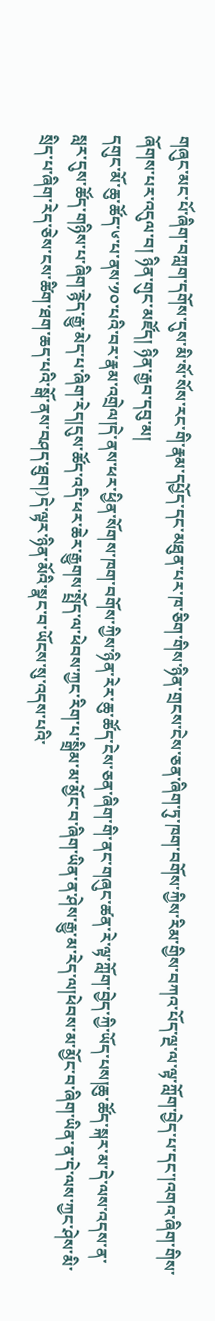གཞུང་མང་པོ་ཞིག་བཀླག་དགོས་དུས་མི་སོ་སོས་རང་གི་རྣམ་དཔྱོད་དང་མཐུན་པར་ཁ་ཅིག་གིས་ཉིན་གྲངས་ངེས་ཅན་ཞིག་ཏུ་ཁག་བགོས་ཀྱིས་རིམ་གྱིས་བཀའ་པོད་ལྔ་ལ་ལྟ་ཀློག་བྱེད་པ་དང་།འགའ་ཞིག་གིས་ཞོགས་པར་འདུལ་བ། ཉིན་གུང་མཛོད། ཉིན་རྒྱབ་དབུ་མ།
དགུང་མོ་ཆུ་ཚོད་༦་པ་ནས་༡༠་པའི་བར་རྣམ་འགྲེལ།དེ་ནས་ཕར་ཕྱིན་སོགས་ཁག་བགོས་ཀྱིས་ཉིན་རེར་ཆུ་ཚོད་ངེས་ཅན་ཞིག་གི་ནང་གཞུང་ཚན་རེ་ལྟ་ཀློག་བྱེད་ཀྱི་ཡོད་པས།ཆུ་ཚོད་སྐར་མ་དེ་ལས་འདས་ན་སླར་དུས་ཚོད་གཉིས་པ་ཞིག་རྙེད་རྒྱུ་མེད་པ་ཞིག་རེད།དུས་ཚོད་འདི་ཕར་ཆེར་རྒྱུགས་སྤྲོད་ལ་ཕེབས་ཀྱང་རིག་པ་སྒྲིམ་མ་མྱོང་བ་ཞིག་ཡིན་ན་ཤེས་རྒྱུ་མ་རེད་ལ།ཕེབས་མ་མྱོང་བ་ཞིག་ཡིན་ན་དེ་ལས་ཀྱང་ཤེས་མི་སྲིད་པ་ཞིག་རེད་ཅེས་ངས་ཚིག་ཐག་ཆད་པའི་སྒོ་ནས་བཤད་ཐུབ།)དེ་ལྟར་ཉིན་མོའི་སྣང་བ་ཡོངས་སུ་འདས་པའི་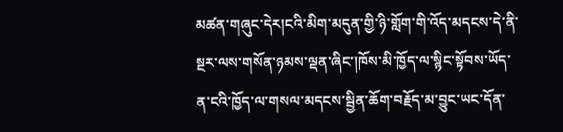མཚན་གཞུང་དེར།ངའི་མིག་མདུན་གྱི་ཉི་གློག་གི་འོད་མདངས་དེ་ནི་སྔར་ལས་གསོན་ཉམས་ལྡན་ཞིང་།ཁོས་མི་ཁྱོད་ལ་སྙིང་སྟོབས་ཡོད་ན་ངའི་ཁྱོད་ལ་གསལ་མདངས་སྦྱིན་ཆོག་བརྗོད་མ་བྱུང་ཡང་དོན་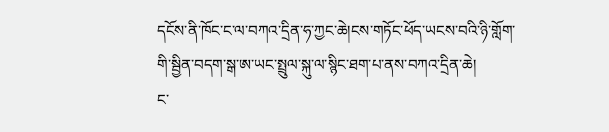དངོས་ནི་ཁོང་ང་ལ་བཀའ་དྲིན་ཧ་ཀྱང་ཆེ།ངས་གཏོང་ཕོད་ཡངས་བའི་ཉི་གློག་གི་སྦྱིན་བདག་སྒ་ཨ་ཡང་སྤྲུལ་སྐུ་ལ་སྙིང་ཐག་པ་ནས་བཀའ་དྲིན་ཆེ།
ང་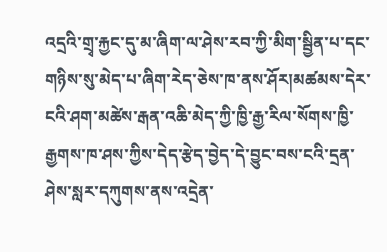འདྲའི་གྲྭ་རྐྱང་དུ་མ་ཞིག་ལ་ཤེས་རབ་ཀྱི་མིག་སྦྱིན་པ་དང་གཉིས་སུ་མེད་པ་ཞིག་རེད་ཅེས་ཁ་ནས་ཤོར།མཚམས་དེར་ངའི་ཤག་མཚེས་རྒན་འཆི་མེད་ཀྱི་ཁྱི་རྒྱ་རིལ་སོགས་ཁྱི་རྒྱགས་ཁ་ཤས་ཀྱིས་དེད་རྩེད་བྱེད་དེ་བྱུང་བས་ངའི་དྲན་ཤེས་སླར་དཀུགས་ནས་འདྲེན་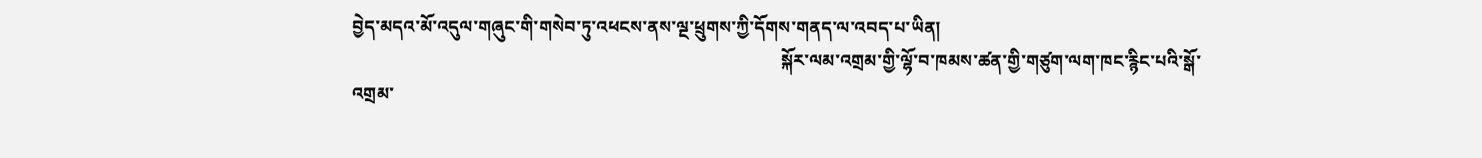བྱེད་མདའ་མོ་འདུལ་གཞུང་གི་གསེབ་ཏུ་འཕངས་ནས་ལྔ་ཕྲུགས་ཀྱི་དོགས་གནད་ལ་འབད་པ་ཡིན།
                                                                                                 སྐོར་ལམ་འགྲམ་གྱི་ལྷོ་བ་ཁམས་ཚན་གྱི་གཙུག་ལག་ཁང་རྙིང་པའི་སྒོ་འགྲམ་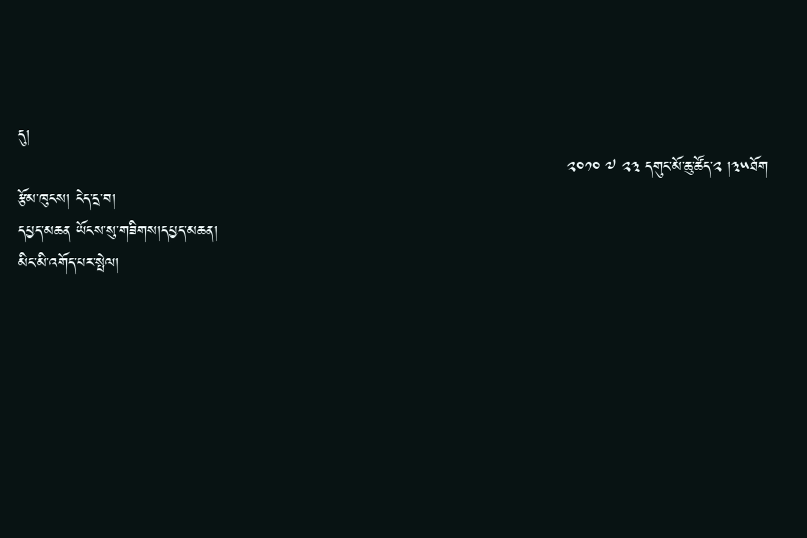དུ།
                                                                                                        ༢༠༡༠ ༧ ༢༣ དགུང་མོ་ཆུ་ཚོད་༢ །༣༥ཐོག
རྩོམ་ཁུངས། ངེད་དྲ་བ།
དཔྱད་མཆན ཡོངས་སུ་གཟིགས།དཔྱད་མཆན།
མིང་མི་འགོད་པར་སྤེལ།